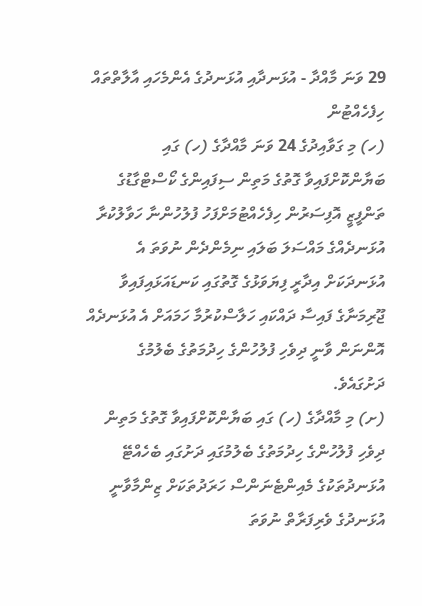29 ވަނަ މާއްދާ - އުޅަނދާއި އުޅަނދުގެ އެންމެހައި އާލާތްތައް ހިފެހެއްޓުން
(ހ) މި ގަވާއިދުގެ 24 ވަނަ މާއްދާގެ (ހ) ގައި ބަޔާންކޮށްފައިވާ ގޮތުގެ މަތިން ސިފައިންގެ ކޯސްޓްގާޑުގެ ތަންފީޒީ އޮފިސަރުން ހިފެހެއްޓުމަށްފަހު ފުލުހުންނާ ހަވާލުކުރާ އުޅަނދެއްގެ މައްސަލަ ބަލައި ނިމެންދެން ނުވަތަ އެ އުޅަނދަކަށް އިދާރީ ފިޔަވަޅުގެ ގޮތުގައި ކަނޑައަޅައިފައިވާ ޖޫރިމަނާގެ ފައިސާ ދައްކައި ހަލާސްކުރުމާ ހަމައަށް އެ އުޅަނދެއް އޮންނަން ވާނީ ދިވެހި ފުލުހުންގެ ހިދުމަތުގެ ބެލުމުގެ ދަށުގައެވެ.
(ށ) މި މާއްދާގެ (ހ) ގައި ބަޔާންކޮށްފައިވާ ގޮތުގެ މަތިން ދިވެހި ފުލުހުންގެ ހިދުމަތުގެ ބެލުމުގައި ދަށުގައި ބެހެއްޓޭ އުޅަނދުތަކުގެ މެއިންޓެނަންސް ހަރަދުތަކަށް ޒިންމާވާނީ އުޅަނދުގެ ވެރިފަރާތް ނުވަތަ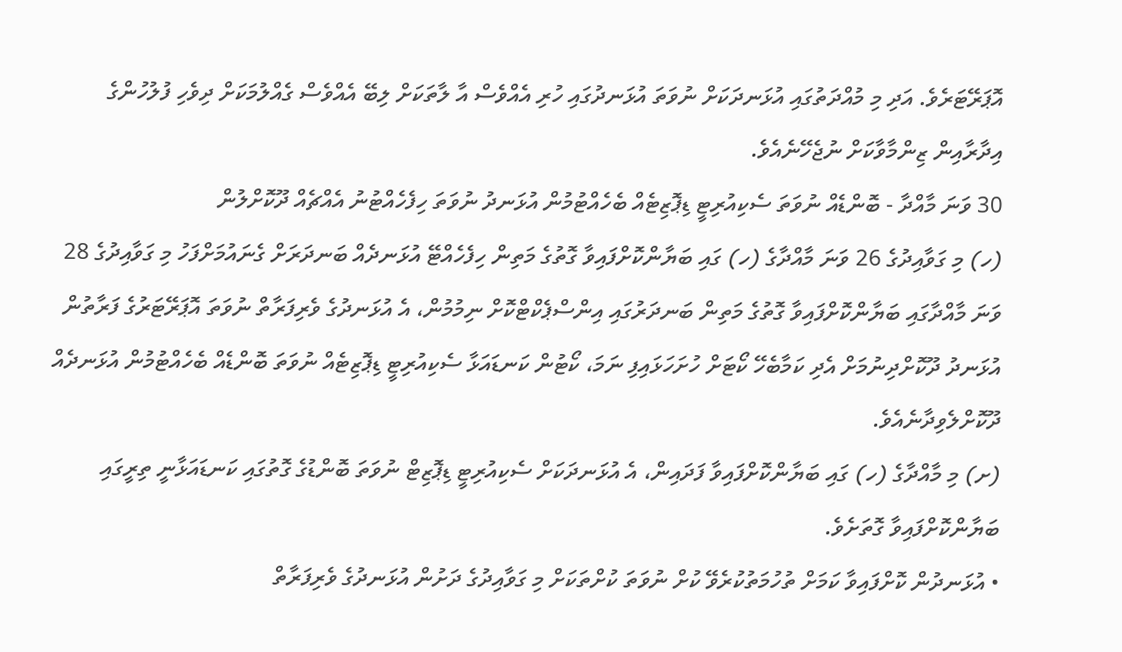އޮޕަރޭޓަރެވެ. އަދި މި މުއްދަތުގައި އުޅަނދަކަށް ނުވަތަ އުޅަނދުގައި ހުރި އެއްވެސް އާ ލާތަކަށް ލިބޭ އެއްވެސް ގެއްލުމަކަށް ދިވެހި ފުލުހުންގެ އިދާރާއިން ޒިންމާވާކަށް ނުޖެހޭނެއެވެ.
30 ވަނަ މާއްދާ - ބޮންޑެއް ނުވަތަ ސެކިއުރިޓީ ޑިޕޮޒިޓެއް ބެހެއްޓުމުން އުޅަނދު ނުވަތަ ހިފެހެއްޓުނު އެއްޗެއް ދޫކޮށްލުން
(ހ) މި ގަވާއިދުގެ 26 ވަނަ މާއްދާގެ (ހ) ގައި ބަޔާންކޮށްފައިވާ ގޮތުގެ މަތިން ހިފެހެއްޓޭ އުޅަނދެއް ބަނދަރަށް ގެނައުމަށްފަހު މި ގަވާއިދުގެ 28 ވަނަ މާއްދާގައި ބަޔާންކޮށްފައިވާ ގޮތުގެ މަތިން ބަނދަރުގައި އިންސްޕެކްޓްކޮށް ނިމުމުން، އެ އުޅަނދުގެ ވެރިފަރާތް ނުވަތަ އޮޕަރޭޓަރުގެ ފަރާތުން އުޅަނދު ދޫކޮށްދިނުމަށް އެދި ކަމާބެހޭ ކޯޓަށް ހުށަހަޅައިފި ނަމަ، ކޯޓުން ކަނޑައަޅާ ސެކިއުރިޓީ ޑިޕޮޒިޓެއް ނުވަތަ ބޮންޑެއް ބެހެއްޓުމުން އުޅަނދެއް ދޫކޮށްލެވިދާނެއެވެ.
(ށ) މި މާއްދާގެ (ހ) ގައި ބަޔާންކޮށްފައިވާ ފަދައިން، އެ އުޅަނދަކަށް ސެކިއުރިޓީ ޑިޕޮޒިޓް ނުވަތަ ބޮންޑުގެ ގޮތުގައި ކަނޑައަޅާނީ ތިރީގައި ބަޔާންކޮށްފައިވާ ގޮތަށެވެ.
• އުޅަނދުން ކޮށްފައިވާ ކަމަށް ތުހުމަތުކުރެވޭ ކުށް ނުވަތަ ކުށްތަކަށް މި ގަވާއިދުގެ ދަށުން އުޅަނދުގެ ވެރިފަރާތް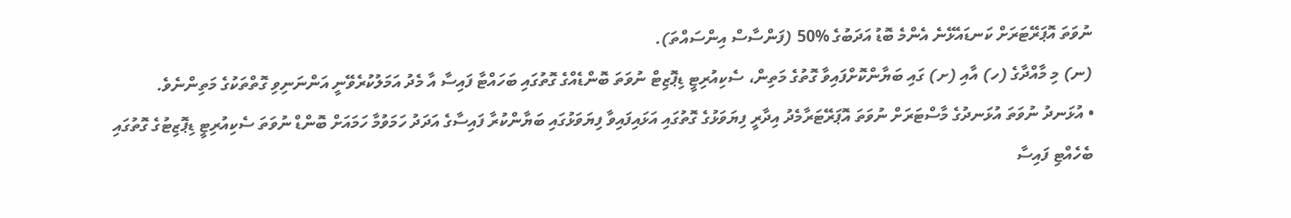ނުވަތަ އޮޕަރޭޓަރަށް ކަނޑައެޅޭނެ އެންމެ ބޮޑު އަދަބުގެ %50 (ފަންސާސް އިންސައްތަ).
(ނ) މި މާއްދާގެ (ހ) އާއި (ށ) ގައި ބަޔާންކޮށްފައިވާ ގޮތުގެ މަތިން، ސެކިއުރިޓީ ޑިޕޮޒިޓް ނުވަތަ ބޮންޑެއްގެ ގޮތުގައި ބަހައްޓާ ފައިސާ އާ މެދު އަމަލުކުރެވޭނީ އަންނަނިވި ގޮތްތަކުގެ މަތިންނެވެ.
• އުޅަނދު ނުވަތަ އުޅަނދުގެ މާސްޓަރަށް ނުވަތަ އޮޕަރޭޓަރާމެދު އިދާރީ ފިޔަވަޅުގެ ގޮތުގައި އަޅައިފައިވާ ފިޔަވަޅުގައި ބަޔާންކުރާ ފައިސާގެ އަދަދު ހަމަވުމާ ހަމައަށް ބޮންޑް ނުވަތަ ސެކިއުރިޓީ ޑިޕޮޒިޓުގެ ގޮތުގައި ބެހެއްޓި ފައިސާ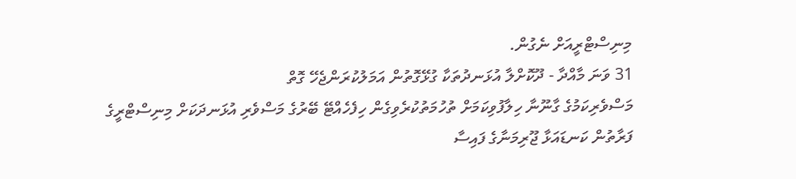މިނިސްޓްރީއަށް ނެގުން.
31 ވަނަ މާއްދާ - ދޫކޮށްލާ އުޅަނދުތަކާ ގުޅޭގޮތުން އަމަލުކުރަންޖެހޭ ގޮތް
މަސްވެރިކަމުގެ ގާނޫނާ ހިލާފުވިކަމަށް ތުހުމަތުކުރެވިގެން ހިފެހެއްޓޭ ބޭރުގެ މަސްވެރި އުޅަނދަކަށް މިނިސްޓްރީގެ ފަރާތުން ކަނޑައަޅާ ޖޫރިމަނާގެ ފައިސާ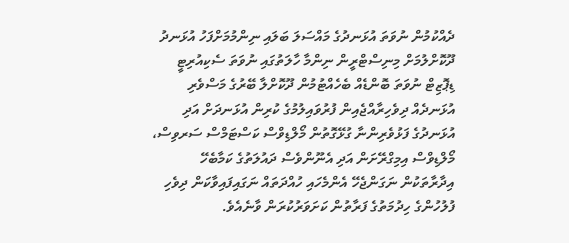ދެއްކުމުން ނުވަތަ އުޅަނދުގެ މައްސަލަ ބަލައި ނިންމުމަށްފަހު އުޅަނދު ދޫކޮށްލުމަށް މިނިސްޓްރީން ނިންމާ ހާލަތުގައި ނުވަތަ ސެކިއުރިޓީ ޑިޕޮޒިޓް ނުވަތަ ބޮންޑެއް ބެހެއްޓުމުން ދޫކޮށްލާ ބޭރުގެ މަސްވެރި އުޅަނދެއް ދިވެހިރާއްޖެއިން ފުރުވައިލުމުގެ ކުރިން އުޅަނދަށް އަދި އުޅަނދުގެ ފަޅުވެރިންނާ ގުޅޭގޮތުން މޯލްޑިވްސް ކަސްޓަމްސް ސަރވިސް، މޯލްޑިވްސް އިމިގްރޭށަން އަދި އެނޫންވެސް ދައުލަތުގެ ކަމާބެހޭ އިދާރާތަކުން ނަގަންޖެހޭ އެންމެހައި ހުއްދަތައް ނަގައިފައިވާކަން ދިވެހި ފުލުހުންގެ ހިދުމަތުގެ ފަރާތުން ކަށަވަރުކުރަން ވާނެއެވެ.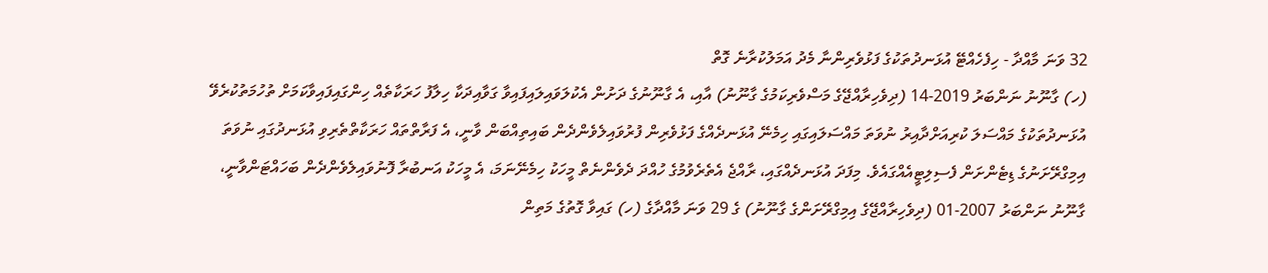32 ވަނަ މާއްދާ - ހިފެހެއްޓޭ އުޅަނދުތަކުގެ ފަޅުވެރިންނާ މެދު އަމަލުކުރާނެ ގޮތް
(ހ) ގާނޫނު ނަންބަރު 2019-14 (ދިވެހިރާއްޖޭގެ މަސްވެރިކަމުގެ ގާނޫނު) އާއި، އެ ގާނޫނުގެ ދަށުން އެކުލަވައިލައިފައިވާ ގަވާއިދަކާ ހިލާފު ހަރަކާތެއް ހިންގައިފައިވާކަމަށް ތުހުމަތުކުރެވޭ އުޅަނދުތަކުގެ މައްސަލަ ކުރިއަށްދާއިރު ނުވަތަ މައްސަލައިގައި ހިމެނޭ އުޅަނދެއްގެ ފަޅުވެރިން ފުރުވައިލެވެންދެން ބައިތިއްބަން ވާނީ، އެ ފަރާތްތައް ހަރަކާތްތެރިވި އުޅަނދުގައި ނުވަތަ އިމިގްރޭށަނުގެ ޑިޓެންށަން ފެސިލިޓީއެއްގައެވެ. މިފަދަ އުޅަނދެއްގައި، ރާއްޖެ އެތެރެވުމުގެ ހުއްދަ ދެވެންނެތް މީހަކު ހިމެނޭނަމަ، އެ މީހަކު އަނބުރާ ފޮނުވައިލެވެންދެން ބަހައްޓަންވާނީ، ގާނޫނު ނަންބަރު 2007-01 (ދިވެހިރާއްޖޭގެ އިމިގްރޭށަންގެ ގާނޫނު) ގެ 29 ވަނަ މާއްދާގެ (ހ) ގައިވާ ގޮތުގެ މަތިން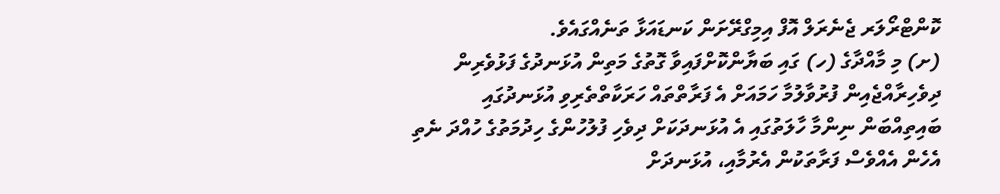ކޮންޓްރޯލަރ ޖެނެރަލް އޮފް އިމިގްރޭށަން ކަނޑައަޅާ ތަނެއްގައެވެ.
(ށ) މި މާއްދާގެ (ހ) ގައި ބަޔާންކޮށްފައިވާ ގޮތުގެ މަތިން އުޅަނދުގެ ފަޅުވެރިން ދިވެހިރާއްޖެއިން ފުރުވާލުމާ ހަމައަށް އެ ފަރާތްތައް ހަރަކާތްތެރިވި އުޅަނދުގައި ބައިތިއްބަން ނިންމާ ހާލަތުގައި އެ އުޅަނދަކަށް ދިވެހި ފުލުހުންގެ ހިދުމަތުގެ ހުއްދަ ނެތި އެހެން އެއްވެސް ފަރާތަކުން އެރުމާއި، އުޅަނދަށް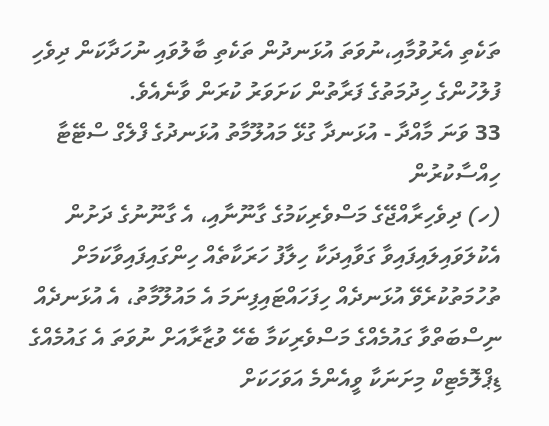ތަކެތި އެރުވުމާއި،ނުވަތަ އުޅަނދުން ތަކެތި ބާލުވައި ނުހަދާކަން ދިވެހި ފުލުހުންގެ ހިދުމަތުގެ ފަރާތުން ކަށަވަރު ކުރަން ވާނެއެވެ.
33 ވަނަ މާއްދާ - އުޅަނދާ ގުޅޭ މައުލޫމާތު އުޅަނދުގެ ފްލެގް ސްޓޭޓާ ހިއްސާކުރުން
(ހ) ދިވެހިރާއްޖޭގެ މަސްވެރިކަމުގެ ގާނޫނާއި، އެ ގާނޫނުގެ ދަށުން އެކުލަވައިލައިފައިވާ ގަވާއިދަކާ ހިލާފު ހަރަކާތެއް ހިންގައިފައިވާކަމަށް ތުހުމަތުކުރެވޭ އުޅަނދެއް ހިފަހައްޓައިފިނަމަ އެ މައުލޫމާތު، އެ އުޅަނދެއް ނިސްބަތްވާ ގައުމެއްގެ މަސްވެރިކަމާ ބެހޭ ވުޒާރާއަށް ނުވަތަ އެ ގައުމެއްގެ ޑިޕްލޮމެޓިކް މިށަނަކާ ވީއެންމެ އަވަހަކަށް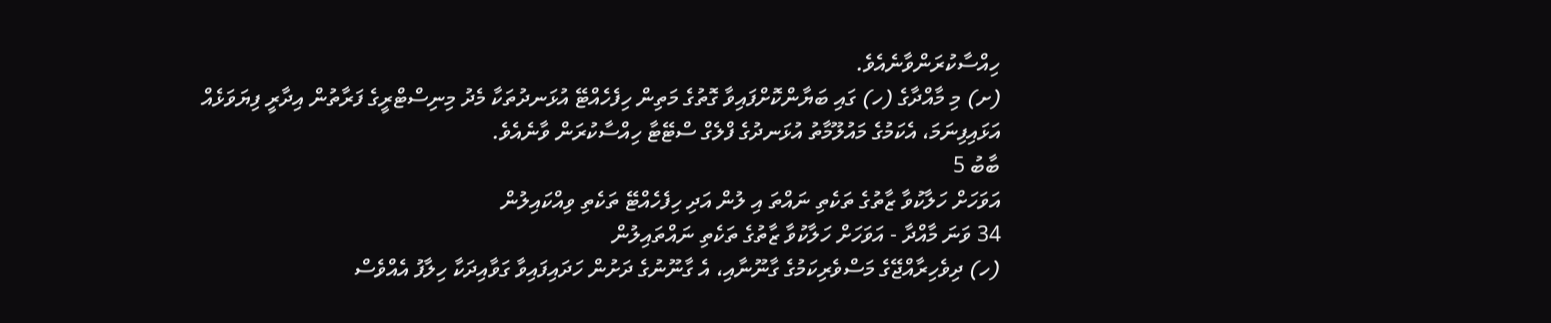ހިއްސާކުރަންވާނެއެވެ.
(ށ) މި މާއްދާގެ (ހ) ގައި ބަޔާންކޮށްފައިވާ ގޮތުގެ މަތިން ހިފެހެއްޓޭ އުޅަނދުތަކާ މެދު މިނިސްޓްރީގެ ފަރާތުން އިދާރީ ފިޔަވަޅެއް އަޅައިފިނަމަ، އެކަމުގެ މައުލޫމާތު އުޅަނދުގެ ފްލެގް ސްޓޭޓާ ހިއްސާކުރަން ވާނެއެވެ.
ބާބު 5
އަވަހަށް ހަލާކުވާ ޒާތުގެ ތަކެތި ނައްތަ އި ލުން އަދި ހިފެހެއްޓޭ ތަކެތި ވިއްކައިލުން
34 ވަނަ މާއްދާ - އަވަހަށް ހަލާކުވާ ޒާތުގެ ތަކެތި ނައްތައިލުން
(ހ) ދިވެހިރާއްޖޭގެ މަސްވެރިކަމުގެ ގާނޫނާއި، އެ ގާނޫނުގެ ދަށުން ހަދައިފައިވާ ގަވާއިދަކާ ހިލާފު އެއްވެސް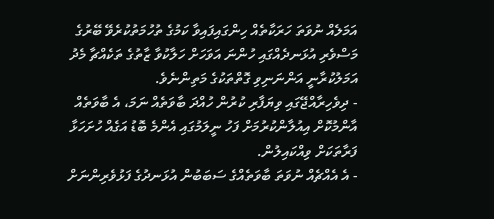އަމަލެއް ނުވަތަ ހަރަކާތެއް ހިންގައިފައިވާ ކަމުގެ ތުހުމަތުކުރެވޭ ބޭރުގެ މަސްވެރި އުޅަނދެއްގައި ހުންނަ އަވަހަށް ހަލާކުވާ ޒާތުގެ ތަކެއްޗާ މެދު އަމަލުކުރާނީ އަންނަނިވި ގޮތްތަކުގެ މަތިންނެވެ.
- ދިވެހިރާއްޖޭގައި ވިޔަފާރި ކުރުން ހުއްދަ ބާވަތެއް ނަމަ، އެ ބާވަތެއް އާންމުކޮށް އިއުލާންކުރުމަށް ފަހު ނީލަމުގައި އެންމެ ބޮޑު އަގެއް ހުށަހަޅާ ފަރާތަކަށް ވިއްކައިލުން.
- އެ އެއްޗެއް ނުވަތަ ބާވަތެއްގެ ސަބަބުން އުޅަނދުގެ ފަޅުވެރިންނަށް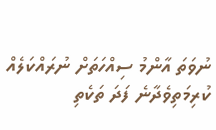ނުވަތަ އާންމު ސިއްހަތަށް ނުރައްކަލެއް ކުރިމަތިވެދާނެ ފަދަ ތަކެތި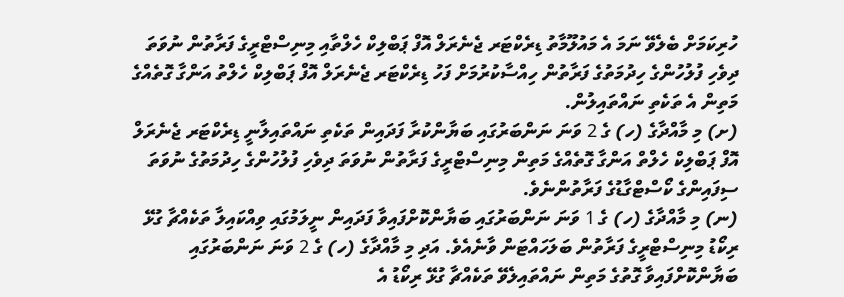ހުރިކަމަށް ބެލެވޭ ނަމަ އެ މައުލޫމާތު ޑިރެކްޓަރ ޖެނެރަލް އޮފް ޕަބްލިކް ހެލްތާއި މިނިސްޓްރީގެ ފަރާތުން ނުވަތަ ދިވެހި ފުލުހުންގެ ހިދުމަތުގެ ފަރާތުން ހިއްސާކުރުމަށް ފަހު ޑިރެކްޓަރ ޖެނެރަލް އޮފް ޕަބްލިކް ހެލްތު އަންގާ ގޮތެއްގެ މަތިން އެ ތަކެތި ނައްތައިލުން.
(ށ) މި މާއްދާގެ (ހ) ގެ 2 ވަނަ ނަންބަރުގައި ބަޔާންކުރާ ފަދައިން ތަކެތި ނައްތައިލާނީ ޑިރެކްޓަރ ޖެނެރަލް އޮފް ޕަބްލިކް ހެލްތް އަންގާ ގޮތެއްގެ މަތިން މިނިސްޓްރީގެ ފަރާތުން ނުވަތަ ދިވެހި ފުލުހުންގެ ހިދުމަތުގެ ނުވަތަ ސިފައިންގެ ކޯސްޓްގާޑުގެ ފަރާތުންނެވެ.
(ނ) މި މާއްދާގެ (ހ) ގެ 1 ވަނަ ނަންބަރުގައި ބަޔާންކޮށްފައިވާ ފަދައިން ނީލަމުގައި ވިއްކައިލާ ތަކެއްޗާ ގުޅޭ ރިކޯޑު މިނިސްޓްރީގެ ފަރާތުން ބަލަހައްޓަން ވާނެއެވެ. އަދި މި މާއްދާގެ (ހ) ގެ 2 ވަނަ ނަންބަރުގައި ބަޔާންކޮށްފައިވާ ގޮތުގެ މަތިން ނައްތައިލެވޭ ތަކެއްޗާ ގުޅޭ ރިކޯޑު އެ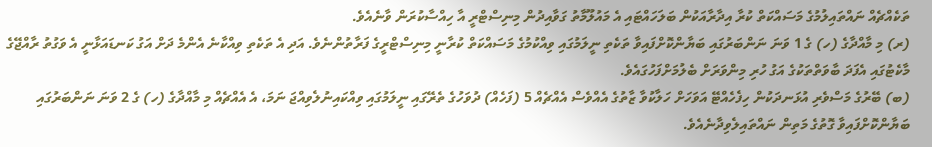ތަކެއްޗެއް ނައްތައިލުމުގެ މަސައްކަތް ކުރާ އިދާރާއަކުން ބަލަހައްޓައި އެ މައުލޫމާތު ގަވާއިދުން މިނިސްޓްރީ އާ ހިއްސާކުރަން ވާނެއެވެ.
(ރ) މި މާއްދާގެ (ހ) ގެ 1 ވަނަ ނަންބަރުގައި ބަޔާންކޮށްފައިވާ ތަކެތި ނީލަމުގައި ވިއްކުމުގެ މަސައްކަތް ކުރާނީ މިނިސްޓްރީގެ ފަރާތުންނެވެ. އަދި އެ ތަކެތި ވިއްކާނެ އެންމެ ދަށް އަގު ކަނޑައަޅާނީ އެ ވަގުތު ރާއްޖޭގެ މާކެޓުގައި އެފަދަ ބާވަތްތަކުގެ އަގު ހުރި މިންވަރަށް ބެލުމަށްފަހުގައެވެ.
(ބ) ބޭރުގެ މަސްވެރި އުޅަނދަކުން ހިފެހެއްޓޭ އަވަހަށް ހަލާކުވާ ޒާތުގެ އެއްވެސް އެއްޗެއް 5 (ފަހެއް) ދުވަހުގެ ތެރޭގައި ނީލަމުގައި ވިއްކައިނުލެވިއްޖަ ނަމަ، އެ އެއްޗެއް މި މާއްދާގެ (ހ) ގެ 2 ވަނަ ނަންބަރުގައި ބަޔާންކޮށްފައިވާ ގޮތުގެ މަތިން ނައްތައިލެވިދާނެއެވެ.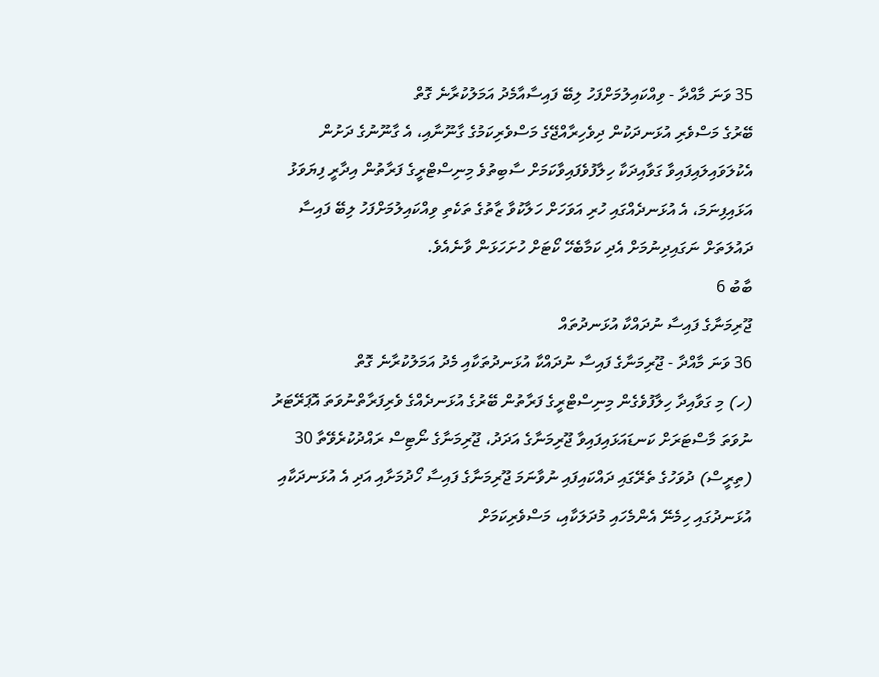35 ވަނަ މާއްދާ - ވިއްކައިލުމަށްފަހު ލިބޭ ފައިސާއާމެދު އަމަލުކުރާނެ ގޮތް
ބޭރުގެ މަސްވެރި އުޅަނދަކުން ދިވެހިރާއްޖޭގެ މަސްވެރިކަމުގެ ގާނޫނާއި، އެ ގާނޫނުގެ ދަށުން އެކުލަވައިލައިފައިވާ ގަވާއިދަކާ ހިލާފުވެފައިވާކަމަށް ސާބިތުވެ މިނިސްޓްރީގެ ފަރާތުން އިދާރީ ފިޔަވަޅު އަޅައިފިނަމަ، އެ އުޅަނދެއްގައި ހުރި އަވަހަށް ހަލާކުވާ ޒާތުގެ ތަކެތި ވިއްކައިލުމަށްފަހު ލިބޭ ފައިސާ ދައުލަތަށް ނަގައިދިނުމަށް އެދި ކަމާބެހޭ ކޯޓަށް ހުށަހަޅަން ވާނެއެވެ.
ބާބު 6
ޖޫރިމަނާގެ ފައިސާ ނުދައްކާ އުޅަނދުތައް
36 ވަނަ މާއްދާ - ޖޫރިމަނާގެ ފައިސާ ނުދައްކާ އުޅަނދުތަކާއި މެދު އަމަލުކުރާނެ ގޮތް
(ހ) މި ގަވާއިދާ ހިލާފުވެގެން މިނިސްޓްރީގެ ފަރާތުން ބޭރުގެ އުޅަނދެއްގެ ވެރިފަރާތްނުވަތަ އޮޕަރޭޓަރު ނުވަތަ މާސްޓަރަށް ކަނޑައަޅައިފައިވާ ޖޫރިމަނާގެ އަދަދު، ޖޫރިމަނާގެ ނޯޓިސް ރައްދުކުރެވޭތާ 30 (ތިރީސް) ދުވަހުގެ ތެރޭގައި ދައްކައިފައި ނުވާނަމަ ޖޫރިމަނާގެ ފައިސާ ހޯދުމަށާއި އަދި އެ އުޅަނދަކާއި އުޅަނދުގައި ހިމެނޭ އެންމެހައި މުދަލަކާއި، މަސްވެރިކަމަށް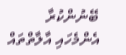ބޭނުންކުރާ އެންމެހައި އާލާތްތައް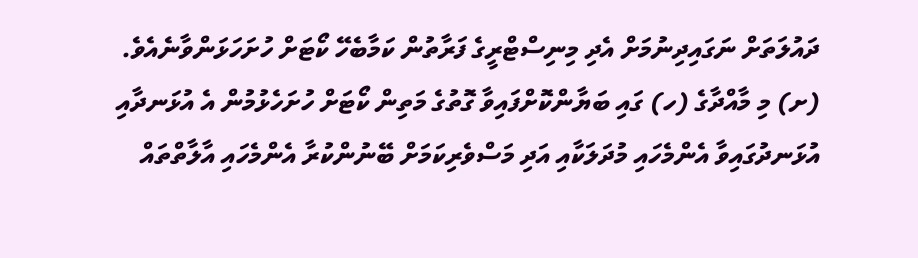ދައުލަތަށް ނަގައިދިނުމަށް އެދި މިނިސްޓްރީގެ ފަރާތުން ކަމާބެހޭ ކޯޓަށް ހުށަހަޅަންވާނެއެވެ.
(ށ) މި މާއްދާގެ (ހ) ގައި ބަޔާންކޮށްފައިވާ ގޮތުގެ މަތިން ކޯޓަށް ހުށަހެޅުމުން އެ އުޅަނދާއި އުޅަނދުގައިވާ އެންމެހައި މުދަލަކާއި އަދި މަސްވެރިކަމަށް ބޭނުންކުރާ އެންމެހައި އާލާތްތައް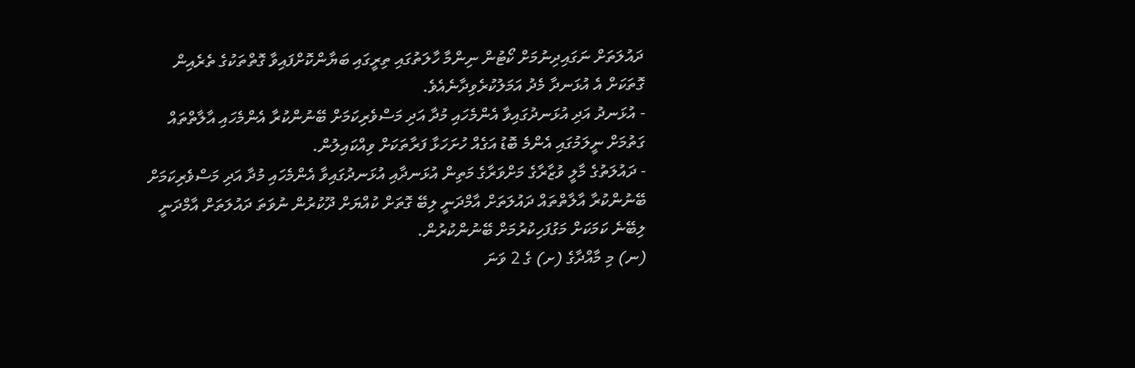ދައުލަތަށް ނަގައިދިނުމަށް ކޯޓުން ނިންމާ ހާލަތުގައި ތިރީގައި ބަޔާންކޮށްފައިވާ ގޮތްތަކުގެ ތެރެއިން ގޮތަކަށް އެ އުޅަނދާ މެދު އަމަލުކުރެވިދާނެއެވެ.
- އުޅަނދު އަދި އުޅަނދުގައިވާ އެންމެހައި މުދާ އަދި މަސްވެރިކަމަށް ބޭނުންކުރާ އެންމެހައި އާލާތްތައް ގަތުމަށް ނީލަމުގައި އެންމެ ބޮޑު އަގެއް ހުށަހަޅާ ފަރާތަކަށް ވިއްކައިލުން.
- ދައުލަތުގެ މާލީ ވުޒާރާގެ މަށްވަރާގެ މަތިން އުޅަނދާއި އުޅަނދުގައިވާ އެންމެހައި މުދާ އަދި މަސްވެރިކަމަށް ބޭނުންކުރާ އާލާތްތައް ދައުލަތަށް އާމްދަނީ ލިބޭ ގޮތަށް ކުއްޔަށް ދޫކުރުން ނުވަތަ ދައުލަތަށް އާމްދަނީ ލިބޭނެ ކަމަކަށް މަގުފަހިކުރުމަށް ބޭނުންކުރުން.
(ނ) މި މާއްދާގެ (ށ) ގެ 2 ވަނަ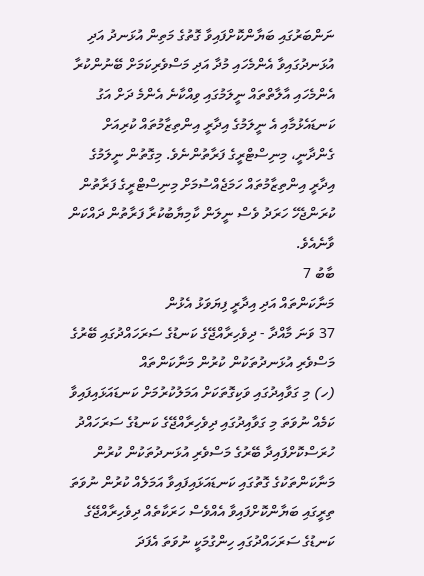ނަންބަރުގައި ބަޔާންކޮށްފައިވާ ގޮތުގެ މަތިން އުޅަނދު އަދި އުޅަނދުގައިވާ އެންމެހައި މުދާ އަދި މަސްވެރިކަމަށް ބޭނުންކުރާ އެންމެހައި އާލާތްތައް ނީލަމުގައި ވިއްކާނެ އެންމެ ދަށް އަގު ކަނޑައެޅުމާއި އެ ނީލަމުގެ އިދާރީ އިންތިޒާމުތައް ކުރިއަށް ގެންދާނީ، މިނިސްޓްރީގެ ފަރާތުންނެވެ. މިގޮތުން ނީލަމުގެ އިދާރީ އިންތިޒާމުތައް ހަމަޖެއްސުމަށް މިނިސްޓްރީގެ ފަރާތުން ކުރަންޖެހޭ ހަރަދު ވެސް ނީލަން ކާމިޔާބުކުރާ ފަރާތުން ދައްކަން ވާނެއެވެ.
ބާބު 7
މަނާކަންތައް އަދި އިދާރީ ފިޔަވަޅު އެޅުން
37 ވަނަ މާއްދާ - ދިވެހިރާއްޖޭގެ ކަނޑުގެ ސަރަހައްދުގައި ބޭރުގެ މަސްވެރި އުޅަނދުތަކުން ކުރުން މަނާކަންތައް
(ހ) މި ގަވާއިދުގައި ވަކިގޮތަކަށް އަމަލުކުރުމަށް ކަނޑައަޅައިފައިވާ ކަމެއް ނުވަތަ މި ގަވާއިދުގައި ދިވެހިރާއްޖޭގެ ކަނޑުގެ ސަރަހައްދު ހުރަސްކޮށްފައިދާ ބޭރުގެ މަސްވެރި އުޅަނދުތަކުން ކުރުން މަނާކަންތަކުގެ ގޮތުގައި ކަނޑައަޅައިފައިވާ އަމަލެއް ކުރުން ނުވަތަ ތިރީގައި ބަޔާންކޮށްފައިވާ އެއްވެސް ހަރަކާތެއް ދިވެހިރާއްޖޭގެ ކަނޑުގެ ސަރަހައްދުގައި ހިންގުމަކީ ނުވަތަ އެފަދަ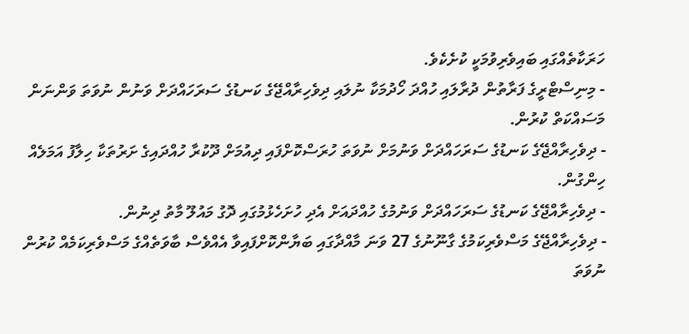ހަރަކާތެއްގައި ބައިވެރިވުމަކީ ކުށެކެވެ.
- މިނިސްޓްރީގެ ފަރާތުން ދުރާލައި ހުއްދަ ހޯދުމަކާ ނުލައި ދިވެހިރާއްޖޭގެ ކަނޑުގެ ސަރަހައްދަށް ވަނުން ނުވަތަ ވަންނަން މަސައްކަތް ކުރުން.
- ދިވެހިރާއްޖޭގެ ކަނޑުގެ ސަރަހައްދަށް ވަނުމަށް ނުވަތަ ހުރަސްކޮށްފައި ދިއުމަށް ދޫކުރާ ހުއްދައިގެ ށަރުތަކާ ހިލާފު އަމަލެއް ހިންގުން.
- ދިވެހިރާއްޖޭގެ ކަނޑުގެ ސަރަހައްދަށް ވަނުމުގެ ހުއްދައަށް އެދި ހުށަހެޅުމުގައި ދޮގު މައުލޫ މާތު ދިނުން.
- ދިވެހިރާއްޖޭގެ މަސްވެރިކަމުގެ ގާނޫނުގެ 27 ވަނަ މާއްދާގައި ބަޔާންކޮށްފައިވާ އެއްވެސް ބާވަތެއްގެ މަސްވެރިކަމެއް ކުރުން ނުވަތަ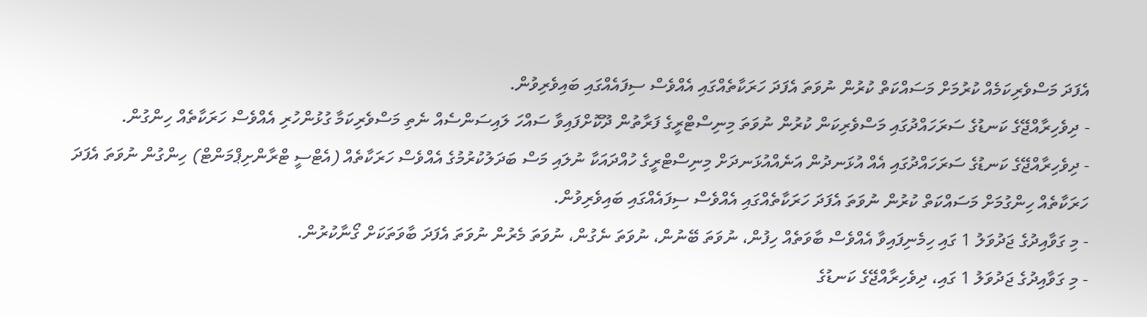އެފަދަ މަސްވެރިކަމެއް ކުރުމަށް މަސައްކަތް ކުރުން ނުވަތަ އެފަދަ ހަރަކާތެއްގައި އެއްވެސް ސިފައެއްގައި ބައިވެރިވުން.
- ދިވެހިރާއްޖޭގެ ކަނޑުގެ ސަރަހައްދުގައި މަސްވެރިކަން ކުރުން ނުވަތަ މިނިސްޓްރީގެ ފަރާތުން ދޫކޮށްފައިވާ ސައްހަ ލައިސަންސެއް ނެތި މަސްވެރިކަމާ ގުޅުންހުރި އެއްވެސް ހަރަކާތެއް ހިންގުން.
- ދިވެހިރާއްޖޭގެ ކަނޑުގެ ސަރަހައްދުގައި އެއް އުޅަނދުން އަނެއްއުޅަނދަށް މިނިސްޓްރީގެ ހުއްދައަކާ ނުލައި މަސް ބަދަލުކުރުމުގެ އެއްވެސް ހަރަކާތެއް (އެޓްސީ ޓްރާންށިޕްމަންޓް) ހިންގުން ނުވަތަ އެފަދަ ހަރަކާތެއް ހިންގުމަށް މަސައްކަތް ކުރުން ނުވަތަ އެފަދަ ހަރަކާތެއްގައި އެއްވެސް ސިފައެއްގައި ބައިވެރިވުން.
- މި ގަވާއިދުގެ ޖަދުވަލު 1 ގައި ހިމެނިފައިވާ އެއްވެސް ބާވަތެއް ހިފުން، ނުވަތަ ބޭނުން، ނުވަތަ ނެގުން، ނުވަތަ މެރުން ނުވަތަ އެފަދަ ބާވަތަކަށް ގޯނާކުރުން.
- މި ގަވާއިދުގެ ޖަދުވަލު 1 ގައި، ދިވެހިރާއްޖޭގެ ކަނޑުގެ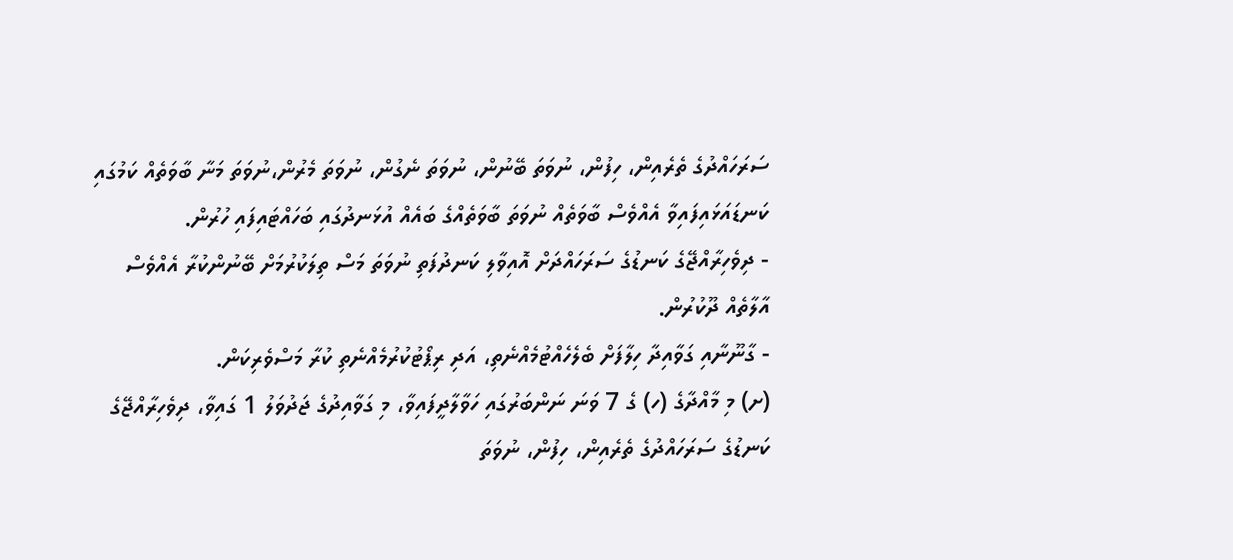ސަރަހައްދުގެ ތެރެއިން، ހިފުން، ނުވަތަ ބޭނުން، ނުވަތަ ނެގުން، ނުވަތަ މެރުން،ނުވަތަ މަނާ ބާވަތެއް ކަމުގައި ކަނޑައަޅައިފައިވާ އެއްވެސް ބާވަތެއް ނުވަތަ ބާވަތެއްގެ ބައެއް އުޅަނދުގައި ބަހައްޓައިފައި ހުރުން.
- ދިވެހިރާއްޖޭގެ ކަނޑުގެ ސަރަހައްދަށް އޮއިވާލި ކަނދުފަތި ނުވަތަ މަސް ތިލަކުރުމަށް ބޭނުންކުރާ އެއްވެސް އާލާތެއް ދޫކުރުން.
- ގާނޫނާއި ގަވާއިދާ ހިލާފަށް ބެލެހެއްޓުމެއްނެތި، އަދި ރިޕޯޓުކުރުމެއްނެތި ކުރާ މަސްވެރިކަން.
(ށ) މި މާއްދާގެ (ހ) ގެ 7 ވަނަ ނަންބަރުގައި ހަވާލާދީފައިވާ، މި ގަވާއިދުގެ ޖަދުވަލު 1 ގައިވާ، ދިވެހިރާއްޖޭގެ ކަނޑުގެ ސަރަހައްދުގެ ތެރެއިން، ހިފުން، ނުވަތަ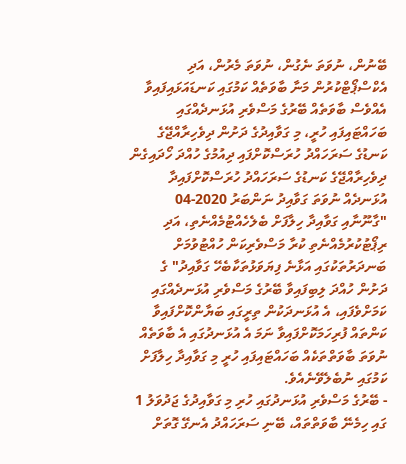ބޭނުން، ނުވަތަ ނެގުން، ނުވަތަ މެރުން، އަދި އެކްސްޕޯޓްކުރުން މަނާ ބާވަތެއް ކަމުގައި ކަނޑައަޅައިފައިވާ އެއްވެސް ބާވަތެއް ބޭރުގެ މަސްވެރި އުޅަނދެއްގައި ބަހައްޓައިފައި ހުރީ، މި ގަވާއިދުގެ ދަށުން ދިވެހިރާއްޖޭގެ ކަނޑުގެ ސަރަހައްދު ހުރަސްކޮށްފައި ދިއުމުގެ ހުއްދަ ހޯދައިގެން ދިވެހިރާއްޖޭގެ ކަނޑުގެ ސަރަހައްދު ހުރަސްކޮށްފައިދާ އުޅަނދެއް ނުވަތަ ގަވާއިދު ނަންބަރު 2020-04 "ގާނޫނާއި ގަވާއިދާ ހިލާފަށް ބެލެހެއްޓުމެއްނެތި، އަދި ރިޕޯޓުކުރުމެއްނެތި ކުރާ މަސްވެރިކަން ހުއްޓުވުމަށް ބަނދަރުތަކުގައި އަޅާނެ ފިޔަވަޅުތަކާބެހޭ ގަވާއިދު" ގެ ދަށުން ހުއްދަ ލިބިފައިވާ ބޭރުގެ މަސްވެރި އުޅަނދެއްގައި ކަމަށްވެފައި، އެ އުޅަނދަކުން ތިރީގައި ބަޔާންކޮށްފައިވާ ކަންތައް ފުރިހަމަކޮށްފައިވާ ނަމަ އެ އުޅަނދުގައި އެ ބާވަތެއް ނުވަތަ ބާވަތްތަކެއް ބަހައްޓައިފައި ހުރީ މި ގަވާއިދާ ހިލާފަށް ކަމުގައި ނުބެލެވޭނެއެވެ.
- ބޭރުގެ މަސްވެރި އުޅަނދުގައި ހުރި މި ގަވާއިދުގެ ޖަދުވަލު 1 ގައި ހިމެނޭ ބާވަތްތައް، ބޭނި ސަރަހައްދު އެނގޭ ގޮތަށް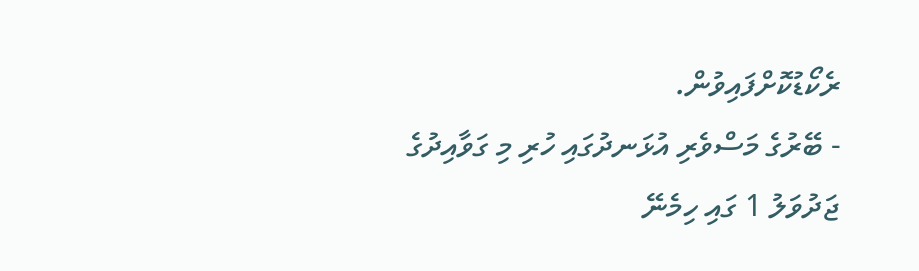ރެކޯޑުކޮށްފައިވުން.
- ބޭރުގެ މަސްވެރި އުޅަނދުގައި ހުރި މި ގަވާއިދުގެ ޖަދުވަލު 1 ގައި ހިމެނޭ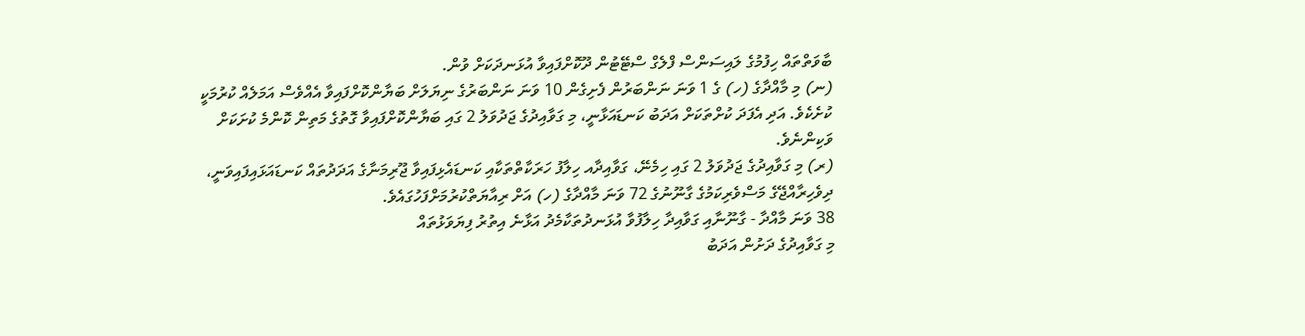ބާވަތްތައް ހިފުމުގެ ލައިސަންސް ފްލެގް ސްޓޭޓުން ދޫކޮށްފައިވާ އުޅަނދަކަށް ވުން.
(ނ) މި މާއްދާގެ (ހ) ގެ 1 ވަނަ ނަންބަރުން ފެށިގެން 10 ވަނަ ނަންބަރުގެ ނިޔަލަށް ބަޔާންކޮށްފައިވާ އެއްވެސް އަމަލެއް ކުރުމަކީ ކުށެކެވެ. އަދި އެފަދަ ކުށްތަކަށް އަދަބު ކަނޑައަޅާނީ، މި ގަވާއިދުގެ ޖަދުވަލު 2 ގައި ބަޔާންކޮށްފައިވާ ގޮތުގެ މަތިން ކޮންމެ ކުށަކަށް ވަކިންނެވެ.
(ރ) މި ގަވާއިދުގެ ޖަދުވަލު 2 ގައި ހިމެނޭ، ގަވާއިދާއ ހިލާފު ހަރަކާތްތަކާއި ކަނޑައެޅިފައިވާ ޖޫރިމަނާގެ އަދަދުތައް ކަނޑައަޅައިފައިވަނީ، ދިވެހިރާއްޖޭގެ މަސްވެރިކަމުގެ ގާނޫނުގެ 72 ވަނަ މާއްދާގެ (ހ) އަށް ރިއާޔަތްކުރުމަށްފަހުގައެވެ.
38 ވަނަ މާއްދާ - ގާނޫނާއި ގަވާއިދާ ހިލާފުވާ އުޅަނދުތަކާމެދު އަޅާނެ އިތުރު ފިޔަވަޅުތައް
މި ގަވާއިދުގެ ދަށުން އަދަބު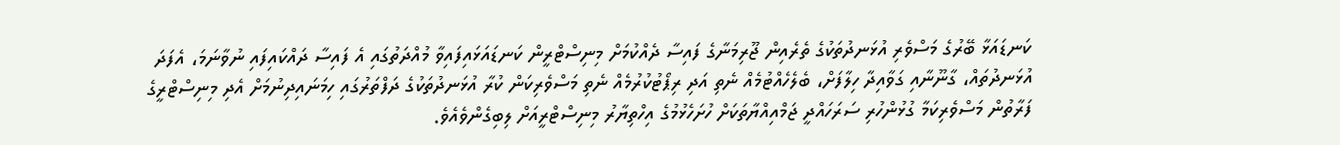ކަނޑައަޅާ ބޭރުގެ މަސްވެރި އުޅަނދުތަކުގެ ތެރެއިން ޖޫރިމަނާގެ ފައިސާ ދެއްކުމަށް މިނިސްޓްރީން ކަނޑައަޅައިފައިވާ މުއްދަތުގައި އެ ފައިސާ ދައްކައިފައި ނުވާނަމަ، އެފަދަ އުޅަނދުތައް، ގާނޫނާއި ގަވާއިދާ ހިލާފަށް، ބެލެހެއްޓުމެއް ނެތި އަދި ރިޕޯޓުކުރުމެއް ނެތި މަސްވެރިކަން ކުރާ އުޅަނދުތަކުގެ ދަފްތަރުގައި ހިމަނައިދިނުމަށް އެދި މިނިސްޓްރީގެ ފަރާތުން މަސްވެރިކަމާ ގުޅުންހުރި ސަރަހައްދީ ޖަމްއިއްޔާތަކަށް ހުށަހެޅުމުގެ އިހްތިޔާރު މިނިސްޓްރީއަށް ލިބިގެންވެއެވެ.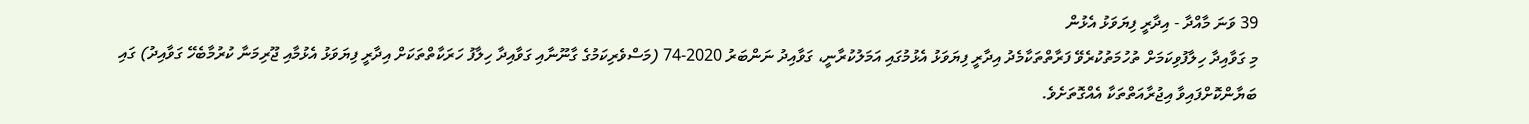39 ވަނަ މާއްދާ - އިދާރީ ފިޔަވަޅު އެޅުން
މި ގަވާއިދާ ހިލާފުވިކަމަށް ތުހުމަތުކުރެވޭ ފަރާތްތަކާމެދު އިދާރީ ފިޔަވަޅު އެޅުމުގައި އަމަލުކުރާނީ، ގަވާއިދު ނަންބަރު 2020-74 (މަސްވެރިކަމުގެ ގާނޫނާއި ގަވާއިދާ ހިލާފު ހަރަކާތްތަކަށް އިދާރީ ފިޔަވަޅު އެޅުމާއި ޖޫރިމަނާ ކުރުމާބެހޭ ގަވާއިދު) ގައި ބަޔާންކޮށްފައިވާ އިޖުރާއަތްތަކާ އެއްގޮތަށެވެ.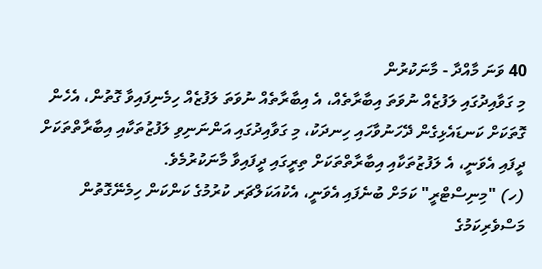40 ވަނަ މާއްދާ - މާނަކުރުން
މި ގަވާއިދުގައި ލަފުޒެއް ނުވަތަ އިބާރާތެއް، އެ އިބާރާތެއް ނުވަތަ ލަފުޒެއް ހިމެނިފައިވާ ގޮތުން، އެހެން ގޮތަކަށް ކަނޑައެޅިގެން ދޭހަނުވާހައި ހިނދަކު، މި ގަވާއިދުގައި އަންނަނިވި ލަފުޒުތަކާއި އިބާރާތްތަކަށް ދީފައި އެވަނީ، އެ ލަފުޒުތަކާއި އިބާރާތްތަކަށް ތިރީގައި ދީފައިވާ މާނަކުރުމެވެ.
(ހ) "މިނިސްޓްރީ" ކަމަށް ބުނެފައި އެވަނީ، އެކުއަކަލްޗަރ ކުރުމުގެ ކަންކަން ހިމެނޭގޮތުން މަސްވެރިކަމުގެ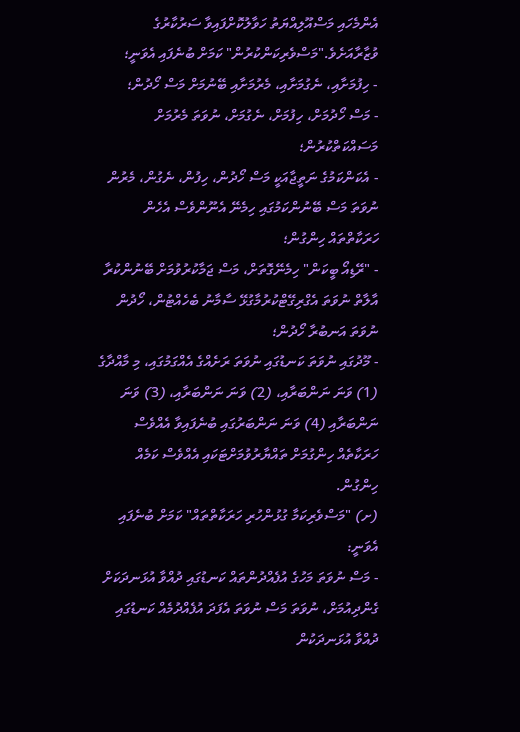އެންމެހައި މަސްއޫލިއްޔަތު ހަވާލުކޮށްފައިވާ ސަރުކާރުގެ ވުޒާރާއަށެވެ."މަސްވެރިކަންކުރުން" ކަމަށް ބުނެފައި އެވަނީ؛
- ހިފުމަށާއި، ނެގުމަށާއި، މެރުމަށާއި ބޭނުމަށް މަސް ހޯދުން؛
- މަސް ހޯދުމަށް، ހިފުމަށް، ނެގުމަށް، ނުވަތަ މެރުމަށް މަސައްކަތްކުރުން؛
- އެކަންކަމުގެ ނަތީޖާއަކީ މަސް ހޯދުން، ހިފުން، ނެގުން، މެރުން ނުވަތަ މަސް ބޭނުންކަމުގައި ހިމެނޭ އެނޫންވެސް އެހެން ހަރަކާތްތައް ހިންގުން؛
- "ރޭޑިއޯ ބީކަން" ހިމެނޭގޮތަށް، މަސް ޖަމާކުރުވުމަށް ބޭނުންކުރާ އާލާތް ނުވަތަ އެގްރިގޭޓްކުރުމާގުޅޭ ސާމާނު ބެހެއްޓުން، ހޯދުން ނުވަތަ އަނބުރާ ހޯދުން؛
- މޫދުގައި ނުވަތަ ކަނޑުގައި ނުވަތަ ރަށެއްގެ އެއްގަމުގައި، މި މާއްދާގެ (1) ވަނަ ނަންބަރާއި، (2) ވަނަ ނަންބަރާއި، (3) ވަނަ ނަންބަރާއި (4) ވަނަ ނަންބަރުގައި ބުނެފައިވާ އެއްވެސް ހަރަކާތެއް ހިންގުމަށް ތައްޔާރުވުމަށްޓަކައި އެއްވެސް ކަމެއް ހިންގުން.
(ށ) "މަސްވެރިކަމާ ގުޅުންހުރި ހަރަކާތްތައް" ކަމަށް ބުނެފައި އެވަނީ:
- މަސް ނުވަތަ މަހުގެ އުފެއްދުންތައް ކަނޑުގައި ދުއްވާ އުޅަނދަކަށް ގެންދިއުމަށް، ނުވަތަ މަސް ނުވަތަ އެފަދަ އުފެއްދުމެއް ކަނޑުގައި ދުއްވާ އުޅަނދަކުން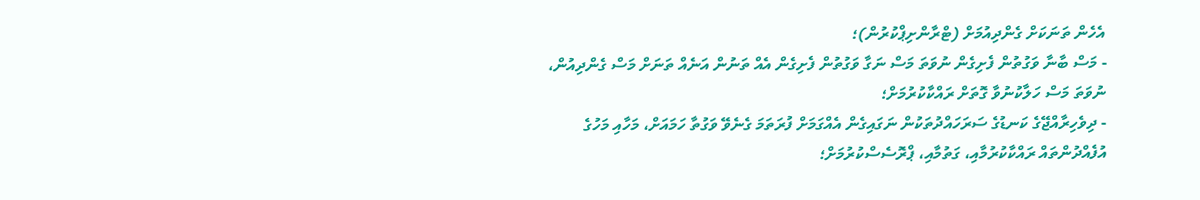އެހެން ތަނަކަށް ގެންދިއުމަށް (ޓްރާންށިޕްކުރުން)؛
- މަސް ބާނާ ވަގުތުން ފެށިގެން ނުވަތަ މަސް ނަގާ ވަގުތުން ފެށިގެން އެއް ތަނުން އަނެއް ތަނަށް މަސް ގެންދިއުން، ނުވަތަ މަސް ހަލާކުނުވާ ގޮތަށް ރައްކާކުރުމަށް؛
- ދިވެހިރާއްޖޭގެ ކަނޑުގެ ސަރަހައްދުތަކުން ނަގައިގެން އެއްގަމަށް ފުރަތަމަ ގެނެވޭ ވަގުތާ ހަމައަށް، މަހާއި މަހުގެ އުފެއްދުންތައް ރައްކާކުރުމާއި، ގަތުމާއި، ޕްރޮސެސްކުރުމަށް؛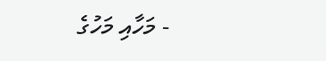- މަހާއި މަހުގެ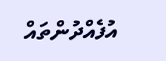އުފެއްދުންތައް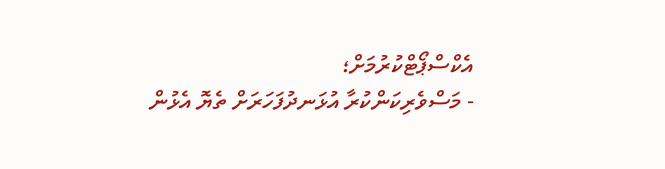އެކްސްޕޯޓްކުރުމަށް؛
- މަސްވެރިކަންކުރާ އުޅަނދުފަހަރަށް ތެޔޮ އެޅުން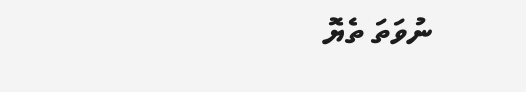ނުވަތަ ތެޔޮ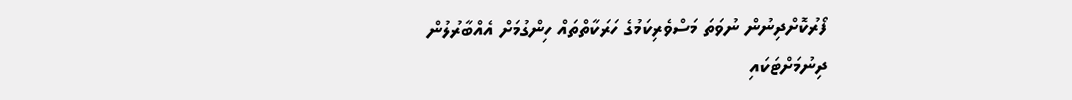ފޯރުކޮށްދިނުން ނުވަތަ މަސްވެރިކަމުގެ ހަރަކާތްތައް ހިންގުމަށް އެއްބާރުލުން ދިނުމަށްޓަކައި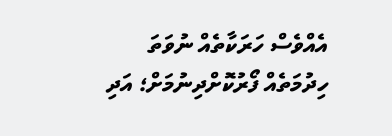އެއްވެސް ހަރަކާތެއް ނުވަތަ ހިދުމަތެއް ފޯރުކޮށްދިނުމަށް؛ އަދި